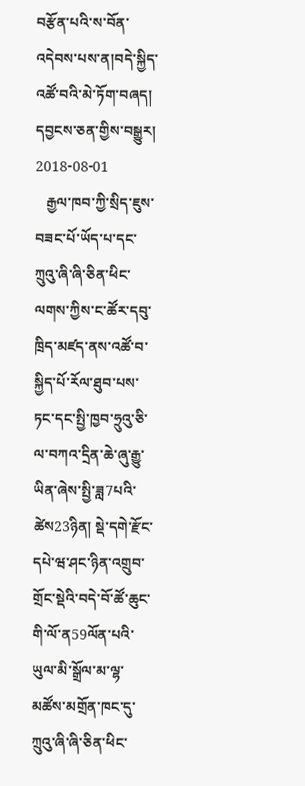བརྩོན་པའི་ས་བོན་འདེབས་པས་ན།བདེ་སྐྱིད་འཚོ་བའི་མེ་ཏོག་བཞད།
དབྱངས་ཅན་གྱིས་བསྒྱུར།        2018-08-01
   རྒྱལ་ཁབ་ཀྱི་སྲིད་ཇུས་བཟང་པོ་ཡོད་པ་དང་ཀྲུའུ་ཞི་ཞི་ཅིན་ཕིང་ལགས་ཀྱིས་ང་ཚོར་དབུ་ཁྲིད་མཛད་ནས་འཚོ་བ་སྐྱིད་པོ་རོལ་ཐུབ་པས་ཏང་དང་སྤྱི་ཁྱབ་ཧྲུའུ་ཅི་ལ་བཀའ་དྲིན་ཆེ་ཞུ་རྒྱུ་ཡིན་ཞེས་སྤྱི་ཟླ7པའི་ཚེས23ཉིན། སྡེ་དགེ་རྫོང་དཔེ་ཝ་ཤང་ཉིན་འགྲུབ་གྲོང་སྡེའི་བདེ་བོ་ཚོ་ཆུང་གི་ལོ་ན59ལོན་པའི་ཡུལ་མི་སྒྲོལ་མ་ལྷ་མཚོས་མགྲོན་ཁང་དུ་ཀྲུའུ་ཞི་ཞི་ཅིན་ཕིང་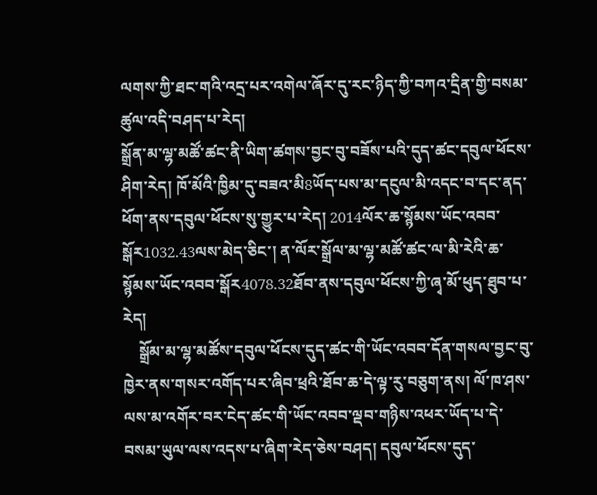ལགས་ཀྱི་ཐང་གའི་འདྲ་པར་འགེལ་ཞོར་དུ་རང་ཉིད་ཀྱི་བཀའ་དྲིན་གྱི་བསམ་ཚུལ་འདི་བཤད་པ་རེད།
སྒྲོན་མ་ལྷ་མཚོ་ཚང་ནི་ཡིག་ཚགས་བྱང་བུ་བཟོས་པའི་དུད་ཚང་དབུལ་ཕོངས་ཤིག་རེད། ཁོ་མོའི་ཁྱིམ་དུ་བཟའ་མི8ཡོད་པས་མ་དངུལ་མི་འདང་བ་དང་ནད་ཕོག་ནས་དབུལ་ཕོངས་སུ་གྱུར་པ་རེད། 2014ལོར་ཆ་སྙོམས་ཡོང་འབབ་སྒོར1032.43ལས་མེད་ཅིང་། ན་ལོར་སྒྲོལ་མ་ལྷ་མཚོ་ཚང་ལ་མི་རེའི་ཆ་སྙོམས་ཡོང་འབབ་སྒོར4078.32ཐོབ་ནས་དབུལ་ཕོངས་ཀྱི་ཞྭ་མོ་ཕུད་ཐུབ་པ་རེད།
    སྒྲོམ་མ་ལྷ་མཚོས་དབུལ་ཕོངས་དུད་ཚང་གི་ཡོང་འབབ་དོན་གསལ་བྱང་བུ་ཁྱེར་ནས་གསར་འགོད་པར་ཞིབ་ཕྲའི་ཐོབ་ཆ་དེ་ལྟ་རུ་བཅུག་ནས། ལོ་ཁ་ཤས་ལས་མ་འགོར་བར་ངེད་ཚང་གི་ཡོང་འབབ་ལྡབ་གཉིས་འཕར་ཡོད་པ་དེ་བསམ་ཡུལ་ལས་འདས་པ་ཞིག་རེད་ཅེས་བཤད། དབུལ་ཕོངས་དུད་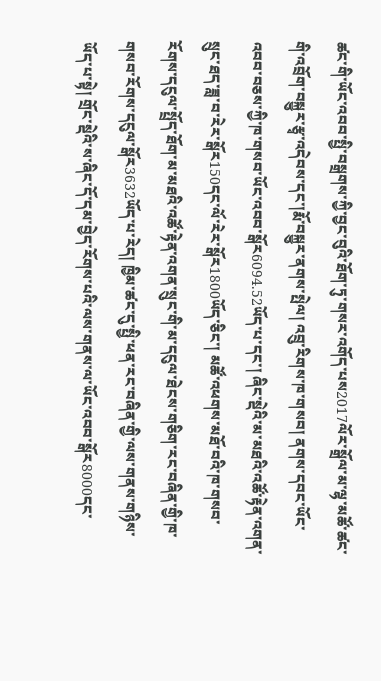ཚང་གི་ཡོང་འབབ་སྤྱི་བསྒྲགས་ཀྱི་བྱང་བུའི་ཐོག་ཏུ་གསར་འགོད་པས2017ལོར་སྒྲོལ་མ་ལྷ་མཚོ་ཚང་གི་འབྲོག་བསྐྱུར་རྩྭ་འདེབས་དང་།རྨོ་བསྐྱུར་ནགས་སྤེལ། འབྲུ་རིགས་ཁ་གསབ། ནགས་དབང་ཡོང་འབབ་བཅས་ཀྱི་ཁ་གསབ་ཡོང་འབབ་སྒོར6094.52ཡོད་པ་དང་། ཞིང་སྡེའི་མ་མཐའི་འཚོ་རྟེན་འགན་སྲུང་ཐད་ཟླ་བ་རེར་སྒོར150དང་ལོ་རེར་སྒོར1800ཡོད་ཅིང་། མཚོ་འཕགས་མཐོ་བའི་ཁ་གསབ་རོགས་དངུལ་སྤྲོད་ཐོག་མ་མཐའི་འཚོ་རྟེན་འགན་སྲུང་གི་མ་དངུལ་ཐེངས་གཅིག་རང་བཞིན་གྱི་ཁ་གསབ་རོགས་དངུལ་སྒོར3632ཡོད་པ་རེད། ཁྱིམ་ཚང་དུ་སྤྱི་ཕན་རང་བཞིན་གྱི་ལས་གནས་གཉིས་ཡོད་པ་སྟེ། གྲོང་སྡེའི་ས་ཞིང་དོ་དམ་བྱེད་རོགས་པའི་ལས་གནས་ལ་ཡོང་འབབ་སྒོར8000དང་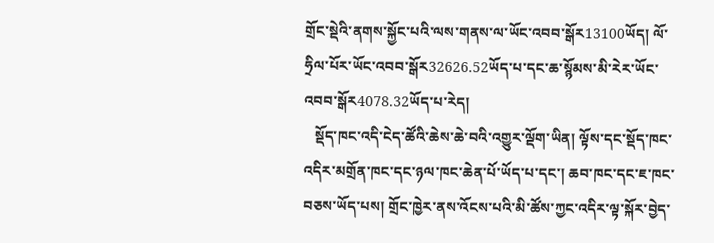གྲོང་སྡེའི་ནགས་སྐྱོང་པའི་ལས་གནས་ལ་ཡོང་འབབ་སྒོར13100ཡོད། ལོ་ཧྲིལ་པོར་ཡོང་འབབ་སྒོར32626.52ཡོད་པ་དང་ཆ་སྙོམས་མི་རེར་ཡོང་འབབ་སྒོར4078.32ཡོད་པ་རེད།
   སྡོད་ཁང་འདི་ངེད་ཚོའི་ཆེས་ཆེ་བའི་འགྱུར་ལྡོག་ཡིན། ལྟོས་དང་སྡོད་ཁང་འདིར་མགྲོན་ཁང་དང་ཉལ་ཁང་ཆེན་པོ་ཡོད་པ་དང་། ཆབ་ཁང་དང་ཇ་ཁང་བཅས་ཡོད་པས། གྲོང་ཁྱེར་ནས་འོངས་པའི་མི་ཚོས་ཀྱང་འདིར་ལྟ་སྐོར་བྱེད་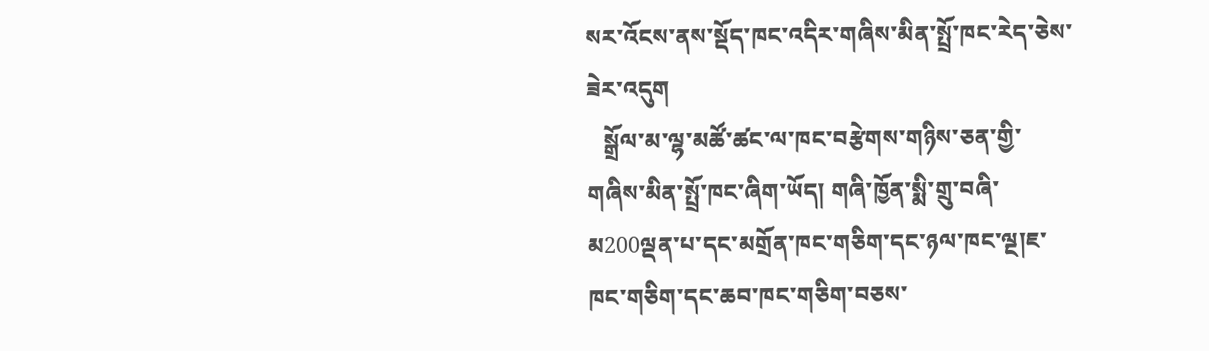སར་འོངས་ནས་སྡོད་ཁང་འདིར་གཞིས་མིན་སྤྲོ་ཁང་རེད་ཅེས་ཟེར་འདུག
   སྒྲོལ་མ་ལྷ་མཚོ་ཚང་ལ་ཁང་བརྩེགས་གཉིས་ཅན་གྱི་གཞིས་མིན་སྤྲོ་ཁང་ཞིག་ཡོད། གཞི་ཁྱོན་སྨི་གྲུ་བཞི་མ200ལྡན་པ་དང་མགྲོན་ཁང་གཅིག་དང་ཉལ་ཁང་ལྔ།ཇ་ཁང་གཅིག་དང་ཆབ་ཁང་གཅིག་བཅས་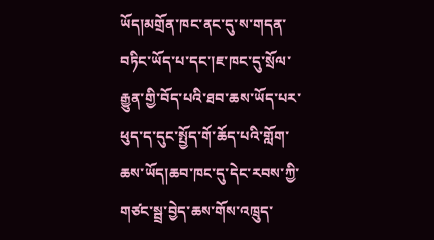ཡོད།མགྲོན་ཁང་ནང་དུ་ས་གདན་བཏིང་ཡོད་པ་དང་།ཇ་ཁང་དུ་སྲོལ་རྒྱུན་གྱི་བོད་པའི་ཐབ་ཆས་ཡོད་པར་ཕུད་ད་དུང་སྤྱོད་གོ་ཆོད་པའི་གློག་ཆས་ཡོད།ཆབ་ཁང་དུ་དེང་རབས་ཀྱི་གཙང་སྦྲ་བྱེད་ཆས་གོས་འཁྲུད་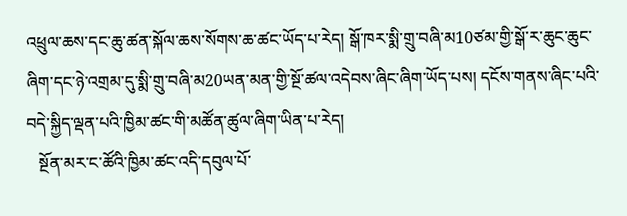འཕྲུལ་ཆས་དང་ཆུ་ཚན་སྐོལ་ཆས་སོགས་ཆ་ཚང་ཡོད་པ་རེད། སྒོ་ཁར་སྨི་གྲུ་བཞི་མ10ཙམ་གྱི་སྒོ་ར་ཆུང་ཆུང་ཞིག་དང་ཉེ་འགྲམ་དུ་སྨི་གྲུ་བཞི་མ20ཡན་མན་གྱི་སྔོ་ཚལ་འདེབས་ཞིང་ཞིག་ཡོད་པས། དངོས་གནས་ཞིང་པའི་བདེ་སྐྱིད་ལྡན་པའི་ཁྱིམ་ཚང་གི་མཚོན་ཚུལ་ཞིག་ཡིན་པ་རེད།
   སྔོན་མར་ང་ཚོའི་ཁྱིམ་ཚང་འདི་དབུལ་པོ་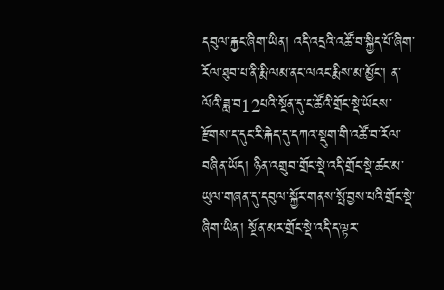དབུལ་རྐྱང་ཞིག་ཡིན། འདི་འདྲའི་འཚོ་བ་སྐྱིད་པོ་ཞིག་རོལ་ཐུབ་པ་ནི་རྨི་ལམ་ནང་ལའང་རྨིས་མ་མྱོང་། ན་ལོའི་ཟླ་བ12པའི་སྔོན་དུ་ང་ཚོའི་གྲོང་སྡེ་ཡོངས་རྫོགས་ད་དུང་རི་རྐེད་དུ་དཀའ་སྡུག་གི་འཚོ་བ་རོལ་བཞིན་ཡོད། ཉིན་འགྲུབ་གྲོང་སྡེ་འདི་གྲོང་སྡེ་ཚང་མ་ཡུལ་གཞན་དུ་དབུལ་སྐྱོར་གནས་སྤོ་བྱས་པའི་གྲོང་སྡེ་ཞིག་ཡིན། སྔོན་མར་གྲོང་སྡེ་འདི་ད་ལྟར་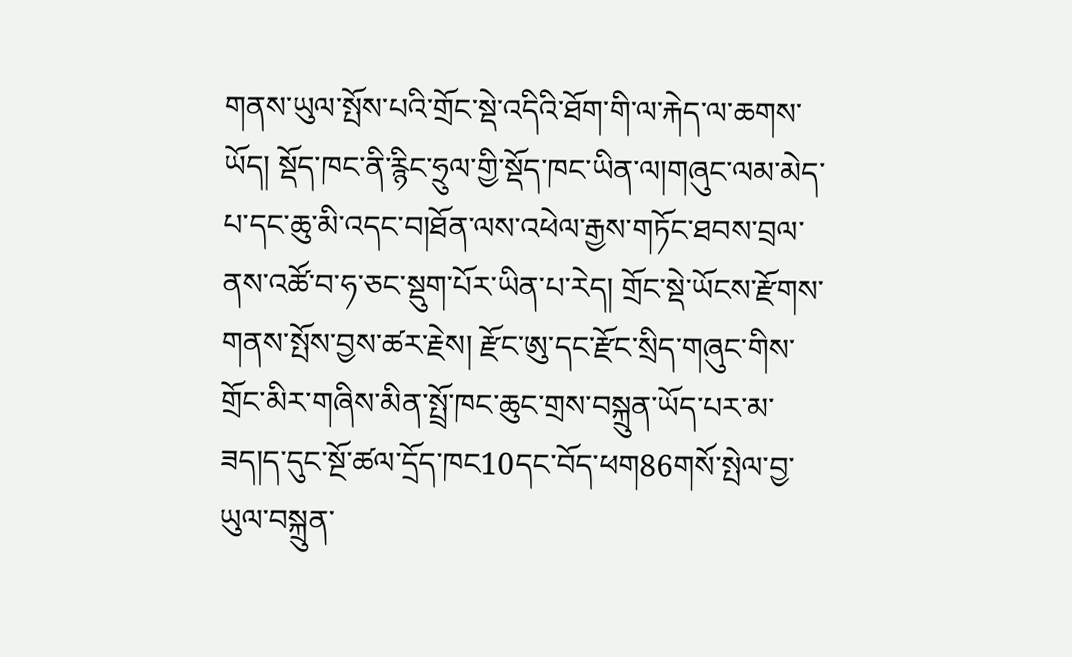གནས་ཡུལ་སྤོས་པའི་གྲོང་སྡེ་འདིའི་ཐོག་གི་ལ་རྐེད་ལ་ཆགས་ཡོད། སྡོད་ཁང་ནི་རྙིང་ཧྲུལ་གྱི་སྡོད་ཁང་ཡིན་ལ།གཞུང་ལམ་མེད་པ་དང་ཆུ་མི་འདང་བ།ཐོན་ལས་འཕེལ་རྒྱས་གཏོང་ཐབས་བྲལ་ནས་འཚོ་བ་ཧ་ཅང་སྡུག་པོར་ཡིན་པ་རེད། གྲོང་སྡེ་ཡོངས་རྫོགས་གནས་སྤོས་བྱས་ཚར་རྗེས། རྫོང་ཨུ་དང་རྫོང་སྲིད་གཞུང་གིས་གྲོང་མིར་གཞིས་མིན་སྤྲོ་ཁང་ཆུང་གྲས་བསྐྲུན་ཡོད་པར་མ་ཟད།ད་དུང་སྔོ་ཚལ་དྲོད་ཁང10དང་བོད་ཕག86གསོ་སྤེལ་བྱ་ཡུལ་བསྐྲུན་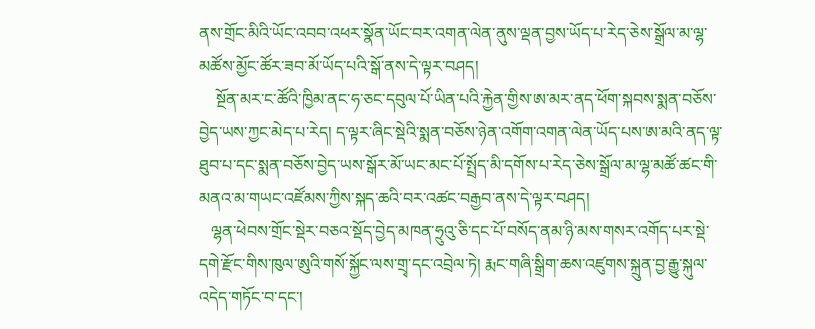ནས་གྲོང་མིའི་ཡོང་འབབ་འཕར་སྣོན་ཡོང་བར་འགན་ལེན་ནུས་ལྡན་བྱས་ཡོད་པ་རེད་ཅེས་སྒྲོལ་མ་ལྷ་མཚོས་མྱོང་ཚོར་ཟབ་མོ་ཡོད་པའི་སྒོ་ནས་དེ་ལྟར་བཤད།
    སྔོན་མར་ང་ཚོའི་ཁྱིམ་ནང་ཧ་ཅང་དབུལ་པོ་ཡིན་པའི་རྐྱེན་གྱིས་ཨ་མར་ནད་ཕོག་སྐབས་སྨན་བཅོས་བྱེད་ཡས་ཀྱང་མེད་པ་རེད། ད་ལྟར་ཞིང་སྡེའི་སྨན་བཅོས་ཉེན་འགོག་འགན་ལེན་ཡོད་པས་ཨ་མའི་ནད་ལྟ་ཐུབ་པ་དང་སྨན་བཅོས་བྱེད་ཡས་སྒོར་མོ་ཡང་མང་པོ་སྤྲོད་མི་དགོས་པ་རེད་ཅེས་སྒྲོལ་མ་ལྷ་མཚོ་ཚང་གི་མནའ་མ་གཡང་འཛོམས་ཀྱིས་སྐད་ཆའི་བར་འཚང་བརྒྱབ་ནས་དེ་ལྟར་བཤད།
   ལྷན་ཕེབས་གྲོང་སྡེར་བཅའ་སྡོད་བྱེད་མཁན་ཧྲུའུ་ཅི་དང་པོ་བསོད་ནམ་ཉི་མས་གསར་འགོད་པར་སྡེ་དགེ་རྫོང་གིས་ཁུལ་ཨུའི་གསོ་སྐྱོང་ལས་གྲྭ་དང་འབྲེལ་ཏེ། རྨང་གཞི་སྒྲིག་ཆས་འཛུགས་སྐྲུན་བྱ་རྒྱུ་སྐུལ་འདེད་གཏོང་བ་དང་།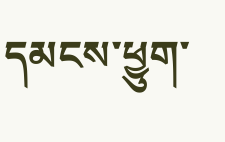དམངས་ཕྱུག་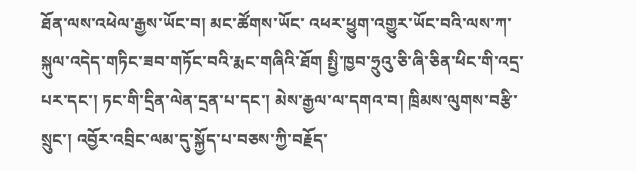ཐོན་ལས་འཕེལ་རྒྱས་ཡོང་བ། མང་ཚོགས་ཡོང་ འཕར་ཕྱུག་འགྱུར་ཡོང་བའི་ལས་ཀ་སྐུལ་འདེད་གཏིང་ཟབ་གཏོང་བའི་རྨང་གཞིའི་ཐོག སྤྱི་ཁྱབ་ཧྲུའུ་ཅི་ཞི་ཅིན་ཕིང་གི་འདྲ་པར་དང་། ཏང་གི་དྲིན་ལེན་དྲན་པ་དང་། མེས་རྒྱལ་ལ་དགའ་བ། ཁྲིམས་ལུགས་བརྩི་སྲུང་། འབྱོར་འབྲིང་ལམ་དུ་སྐྱོད་པ་བཅས་ཀྱི་བརྗོད་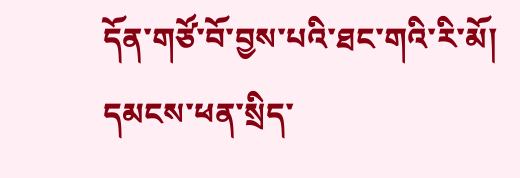དོན་གཙོ་བོ་བྱས་པའི་ཐང་གའི་རི་མོ། དམངས་ཕན་སྲིད་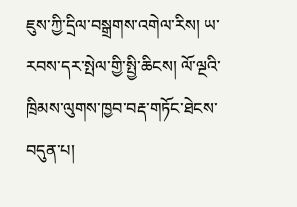ཇུས་ཀྱི་དྲིལ་བསྒྲགས་འགེལ་རིས། ཡ་རབས་དར་སྤེལ་གྱི་སྤྱི་ཆིངས། ལོ་ལྔའི་ཁྲིམས་ལུགས་ཁྱབ་བརྡ་གཏོང་ཐེངས་བདུན་པ།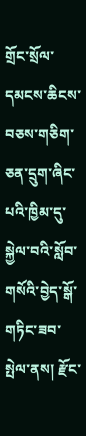གྲོང་སྲོལ་དམངས་ཆིངས་བཅས་གཅིག་ཅན་དྲུག་ཞིང་པའི་ཁྱིམ་དུ་སྐྱེལ་བའི་སློབ་གསོའི་བྱེད་སྒོ་གཏིང་ཟབ་སྤེལ་ནས། རྫོང་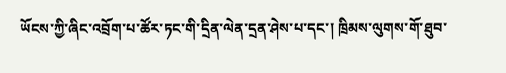ཡོངས་ཀྱི་ཞིང་འབྲོག་པ་ཚོར་ཏང་གི་དྲིན་ལེན་དྲན་ཤེས་པ་དང་། ཁྲིམས་ལུགས་གོ་ཐུབ་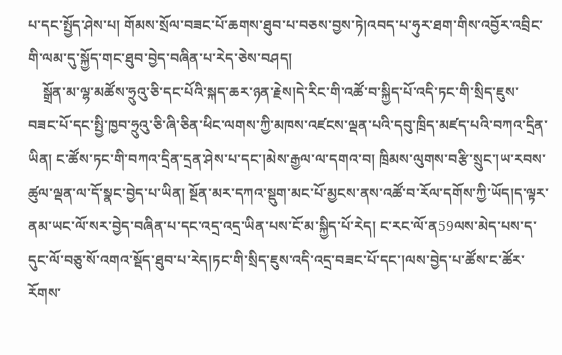པ་དང་སྤྱོད་ཤེས་པ། གོམས་སྲོལ་བཟང་པོ་ཆགས་ཐུབ་པ་བཅས་བྱས་ཏེ།འབད་པ་ཧུར་ཐག་གིས་འབྱོར་འབྲིང་གི་ལམ་དུ་སྐྱོད་གང་ཐུབ་བྱེད་བཞིན་པ་རེད་ཅེས་བཤད།
    སྒྲོན་མ་ལྷ་མཚོས་ཧྲུའུ་ཅི་དང་པོའི་སྐད་ཆར་ཉན་རྗེས།དེ་རིང་གི་འཚོ་བ་སྐྱིད་པོ་འདི་ཏང་གི་སྲིད་ཇུས་བཟང་པོ་དང་སྤྱི་ཁྱབ་ཧྲུའུ་ཅི་ཞི་ཅིན་ཕིང་ལགས་ཀྱི་མཁས་འཛངས་ལྡན་པའི་དབུ་ཁྲིད་མཛད་པའི་བཀའ་དྲིན་ཡིན། ང་ཚོས་ཏང་གི་བཀའ་དྲིན་དྲན་ཤེས་པ་དང་།མེས་རྒྱལ་ལ་དགའ་བ། ཁྲིམས་ལུགས་བརྩི་སྲུང་།ཡ་རབས་ཚུལ་ལྡན་ལ་དོ་སྣང་བྱེད་པ་ཡིན། སྔོན་མར་དཀའ་སྡུག་མང་པོ་མྱངས་ནས་འཚོ་བ་རོལ་དགོས་ཀྱི་ཡོད།ད་ལྟར་ནམ་ཡང་ལོ་སར་བྱེད་བཞིན་པ་དང་འདྲ་འདྲ་ཡིན་པས་ངོ་མ་སྐྱིད་པོ་རེད། ང་རང་ལོ་ན59ལས་མེད་པས་ད་དུང་ལོ་བཅུ་སོ་འགའ་སྡོད་ཐུབ་པ་རེད།ཏང་གི་སྲིད་ཇུས་འདི་འདྲ་བཟང་པོ་དང་།ལས་བྱེད་པ་ཚོས་ང་ཚོར་རོགས་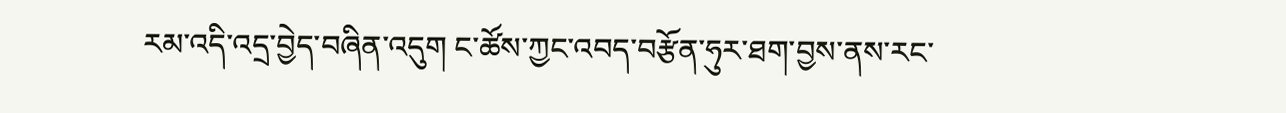རམ་འདི་འདྲ་བྱེད་བཞིན་འདུག ང་ཚོས་ཀྱང་འབད་བརྩོན་ཧུར་ཐག་བྱས་ནས་རང་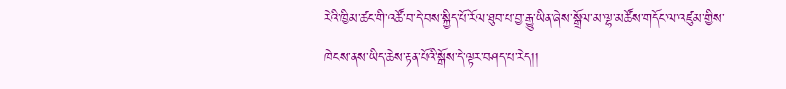རེའི་ཁྱིམ་ཚང་གི་འཚོ་བ་དེ་བས་སྐྱིད་པོ་རོལ་ཐུབ་པ་བྱ་རྒྱུ་ཡིན་ཞེས་སྒྲོལ་མ་ལྷ་མཚོས་གདོང་ལ་འཛུམ་གྱིས་ཁེངས་ནས་ཡིད་ཆེས་རྟན་པོའི་སྒོས་དེ་ལྟར་བཤད་པ་རེད།།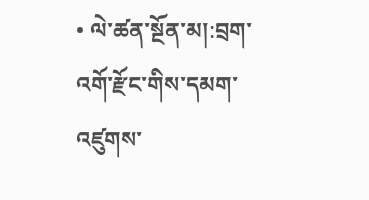• ལེ་ཚན་སྔོན་མ།:བྲག་འགོ་རྫོང་གིས་དམག་འཛུགས་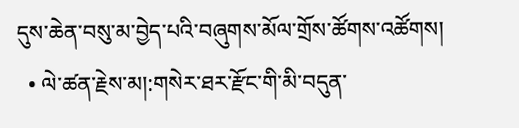དུས་ཆེན་བསུ་མ་བྱེད་པའི་བཞུགས་མོལ་གྲོས་ཚོགས་འཚོགས།
  • ལེ་ཚན་རྗེས་མ།:གསེར་ཐར་རྫོང་གི་མི་བདུན་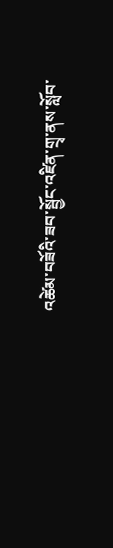འཚེམ་བཟོའི་ཟབ་སྦྱོང་འཛིན་གྲྭ་ནས་སློབ་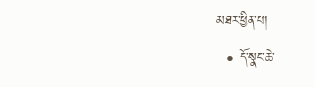མཐར་ཕྱིན་པ།
  • དོ་སྣང་ཆེ་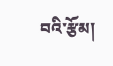བའི་རྩོམ།